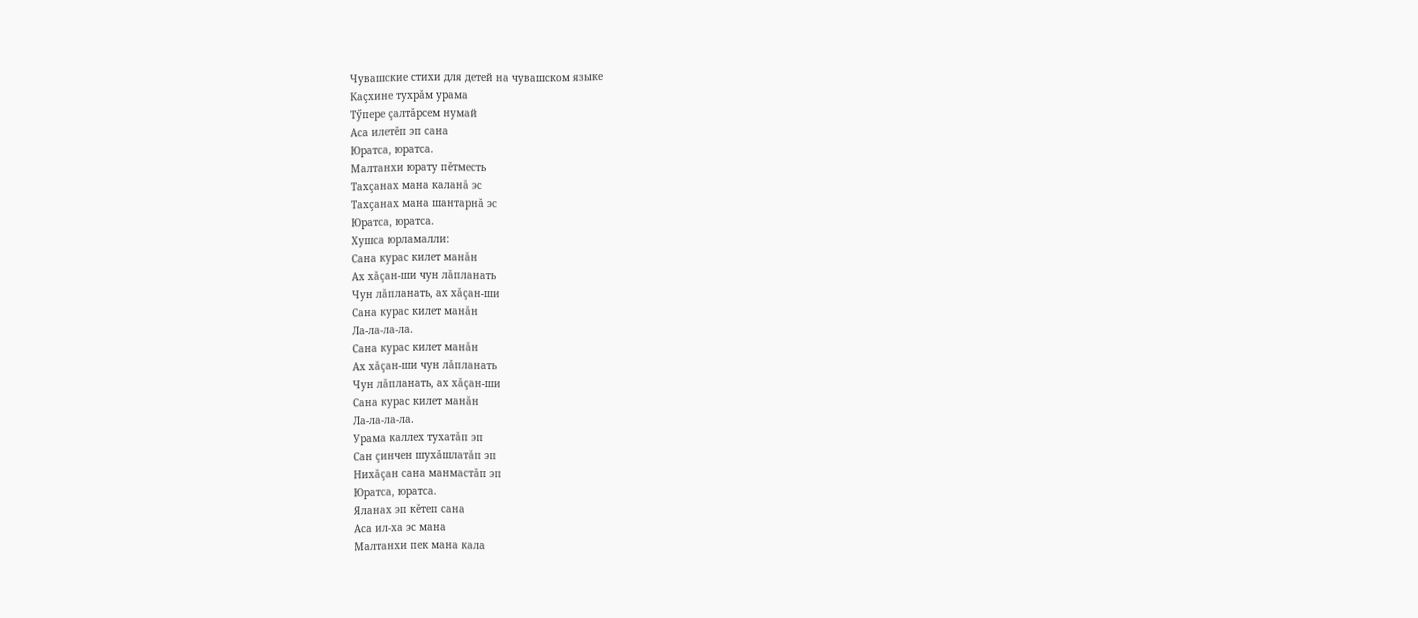Чувашские стихи для детей на чувашском языке
Каçхине тухрăм урама
Тӳпере çалтăрсем нумай
Аса илетĕп эп сана
Юратса, юратса.
Малтанхи юрату пĕтместь
Тахçанах мана каланă эс
Тахçанах мана шантарнă эс
Юратса, юратса.
Хушса юрламалли:
Сана курас килет манăн
Ах хăçан-ши чун лăпланать
Чун лăпланать, ах хăçан-ши
Сана курас килет манăн
Ла-ла-ла-ла.
Сана курас килет манăн
Ах хăçан-ши чун лăпланать
Чун лăпланать, ах хăçан-ши
Сана курас килет манăн
Ла-ла-ла-ла.
Урама каллех тухатăп эп
Сан çинчен шухăшлатăп эп
Нихăçан сана манмастăп эп
Юратса, юратса.
Яланах эп кĕтеп сана
Аса ил-ха эс мана
Малтанхи пек мана кала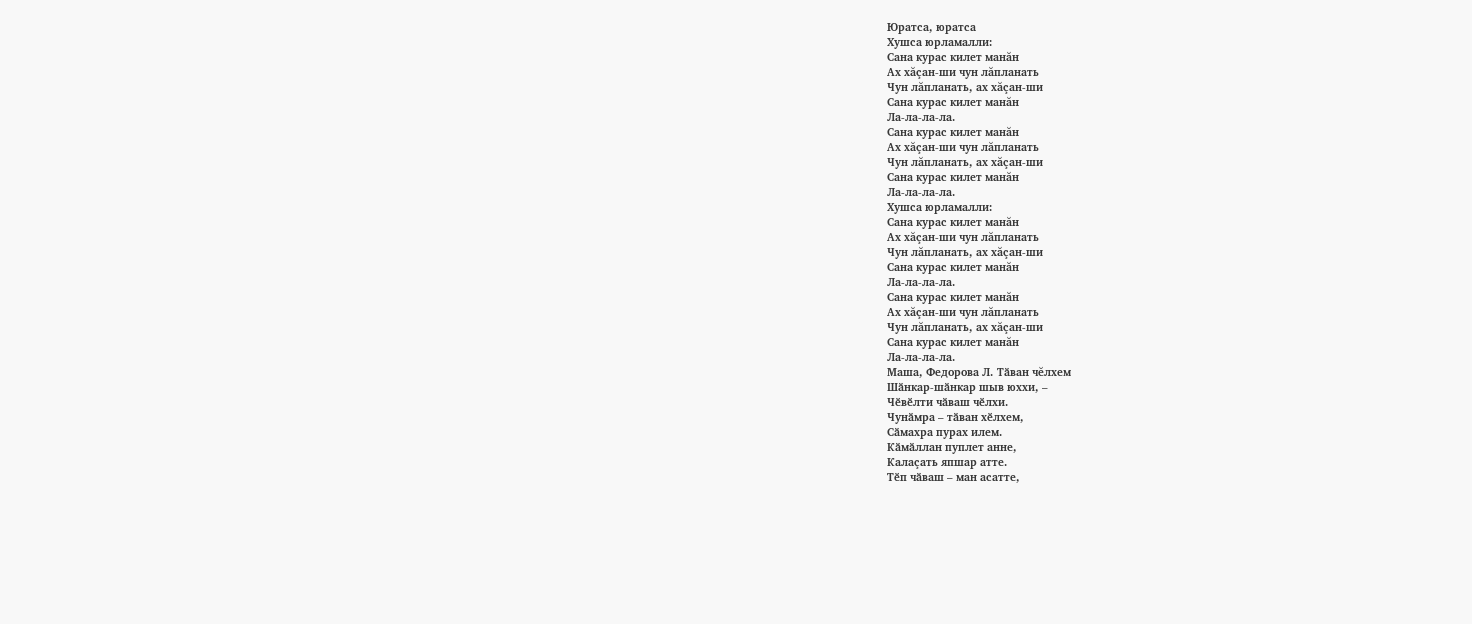Юратса, юратса
Хушса юрламалли:
Сана курас килет манăн
Ах хăçан-ши чун лăпланать
Чун лăпланать, ах хăçан-ши
Сана курас килет манăн
Ла-ла-ла-ла.
Сана курас килет манăн
Ах хăçан-ши чун лăпланать
Чун лăпланать, ах хăçан-ши
Сана курас килет манăн
Ла-ла-ла-ла.
Хушса юрламалли:
Сана курас килет манăн
Ах хăçан-ши чун лăпланать
Чун лăпланать, ах хăçан-ши
Сана курас килет манăн
Ла-ла-ла-ла.
Сана курас килет манăн
Ах хăçан-ши чун лăпланать
Чун лăпланать, ах хăçан-ши
Сана курас килет манăн
Ла-ла-ла-ла.
Маша, Федорова Л. Тӑван чĕлхем
Шӑнкар-шӑнкар шыв юххи, –
Чӗвӗлти чӑваш чӗлхи.
Чунӑмра – тӑван хӗлхем,
Сӑмахра пурах илем.
Кӑмӑллан пуплет анне,
Калаçать япшар атте.
Тӗп чӑваш – ман асатте,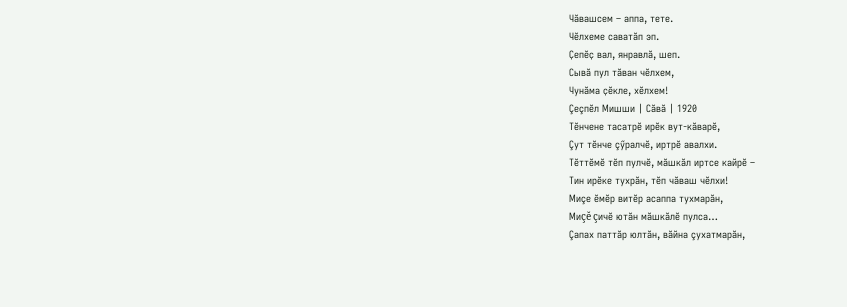Чӑвашсем – аппа, тете.
Чӗлхеме саватӑп эп.
Ҫепӗҫ вал, янравлӑ, шеп.
Сывӑ пул тӑван чӗлхем,
Чунӑма ҫӗкле, хӗлхем!
Çеçпĕл Мишши | Сăвă | 1920
Тĕнчене тасатрĕ ирĕк вут-кăварĕ,
Çут тĕнче çӳралчĕ, иртрĕ авалхи.
Тĕттĕмĕ тĕп пулчĕ, мăшкăл иртсе кайрĕ –
Тин ирĕке тухрăн, тĕп чăваш чĕлхи!
Миçе ĕмĕр витĕр асаппа тухмарăн,
Миçĕ çичĕ ютăн мăшкăлĕ пулса…
Çапах паттăр юлтăн, вăйна çухатмарăн,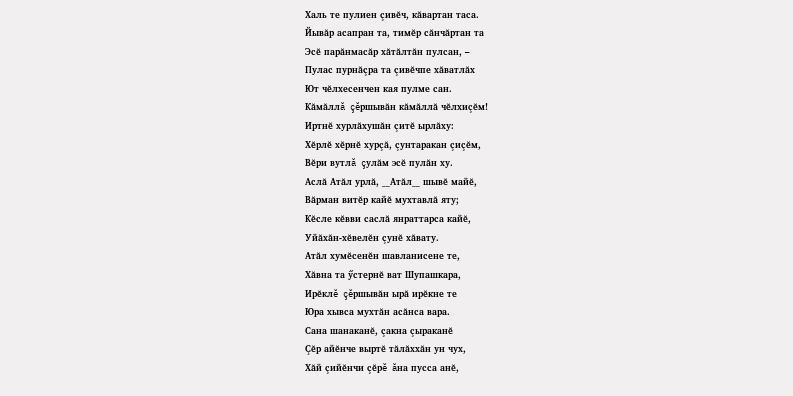Халь те пулиен çивĕч, кăвартан таса.
Йывăр асапран та, тимĕр сăнчăртан та
Эсĕ парăнмасăр хăтăлтăн пулсан, –
Пулас пурнăçра та çивĕчпе хăватлăх
Ют чĕлхесенчен кая пулме сан.
Кăмăллă çĕршывăн кăмăллă чĕлхиçĕм!
Иртнĕ хурлăхушăн çитĕ ырлăху:
Хĕрлĕ хĕрнĕ хурçă, çунтаракан çиçĕм,
Вĕри вутлă çулăм эсĕ пулăн ху.
Аслă Атăл урлă, __Атăл__ шывĕ майĕ,
Вăрман витĕр кайĕ мухтавлă яту;
Кĕсле кĕвви саслă янраттарса кайĕ,
Уйăхăн-хĕвелĕн çунĕ хăвату.
Атăл хумĕсенĕн шавланисене те,
Хăвна та ӳстернĕ ват Шупашкара,
Ирĕклĕ çĕршывăн ырă ирĕкне те
Юра хывса мухтăн асăнса вара.
Сана шанаканĕ, çакна çыраканĕ
Çĕр айĕнче выртĕ тăлăххăн ун чух,
Хăй çийĕнчи çĕрĕ ăна пусса анĕ,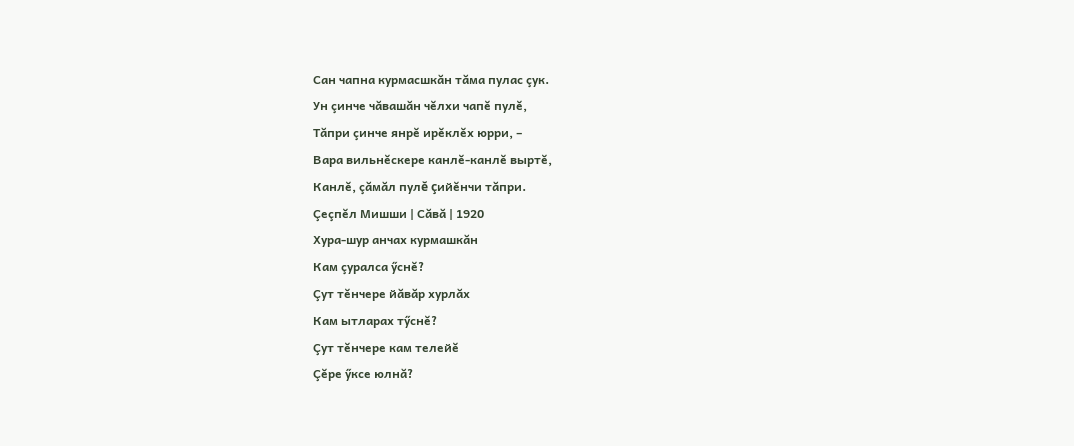Сан чапна курмасшкăн тăма пулас çук.
Ун çинче чăвашăн чĕлхи чапĕ пулĕ,
Тăпри çинче янрĕ ирĕклĕх юрри, –
Вара вильнĕскере канлĕ-канлĕ выртĕ,
Канлĕ, çăмăл пулĕ çийĕнчи тăпри.
Çеçпĕл Мишши | Сăвă | 1920
Хура-шур анчах курмашкăн
Кам çуралса ӳснĕ?
Çут тĕнчере йăвăр хурлăх
Кам ытларах тӳснĕ?
Çут тĕнчере кам телейĕ
Çĕре ӳксе юлнă?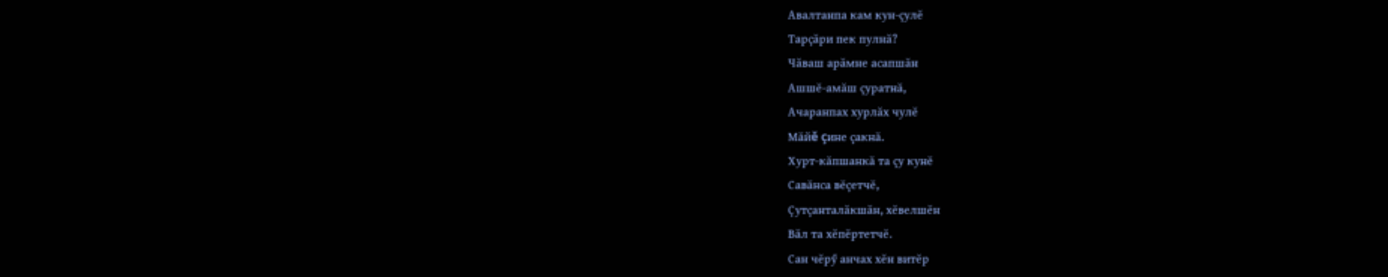Авалтанпа кам кун-çулĕ
Тарçăри пек пулнă?
Чăваш арăмне асапшăн
Ашшĕ-амăш çуратнă,
Ачаранпах хурлăх чулĕ
Мăйĕ çине çакнă.
Хурт-кăпшанкă та çу кунĕ
Савăнса вĕçетчĕ,
Çутçанталăкшăн, хĕвелшĕн
Вăл та хĕпĕртетчĕ.
Сан чĕрӳ анчах хĕн витĕр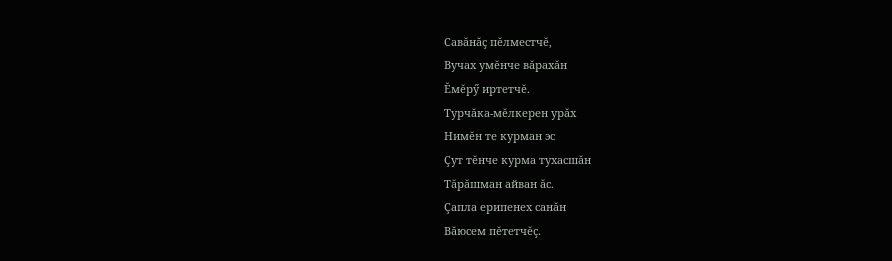Савăнăç пĕлместчĕ,
Вучах умĕнче вăрахăн
Ĕмĕрӳ иртетчĕ.
Турчăка-мĕлкерен урăх
Нимĕн те курман эс
Çут тĕнче курма тухасшăн
Тăрăшман айван ăс.
Çапла ерипенех санăн
Вăюсем пĕтетчĕç.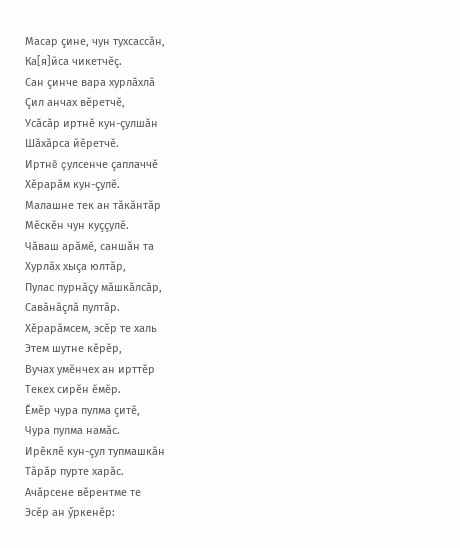Масар çине, чун тухсассăн,
Ка[я]йса чикетчĕç.
Сан çинче вара хурлăхлă
Çил анчах вĕретчĕ,
Усăсăр иртнĕ кун-çулшăн
Шăхăрса йĕретчĕ.
Иртнĕ çулсенче çаплаччĕ
Хĕрарăм кун-çулĕ.
Малашне тек ан тăкăнтăр
Мĕскĕн чун куççулĕ.
Чăваш арăмĕ, саншăн та
Хурлăх хыçа юлтăр,
Пулас пурнăçу мăшкăлсăр,
Савăнăçлă пултăр.
Хĕрарăмсем, эсĕр те халь
Этем шутне кĕрĕр,
Вучах умĕнчех ан ирттĕр
Текех сирĕн ĕмĕр.
Ĕмĕр чура пулма çитĕ,
Чура пулма намăс.
Ирĕклĕ кун-çул тупмашкăн
Тăрăр пурте харăс.
Ачăрсене вĕрентме те
Эсĕр ан ӳркенĕр: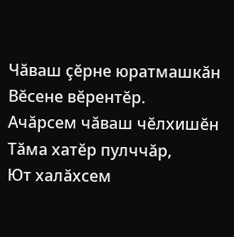Чăваш çĕрне юратмашкăн
Вĕсене вĕрентĕр.
Ачăрсем чăваш чĕлхишĕн
Тăма хатĕр пулччăр,
Ют халăхсем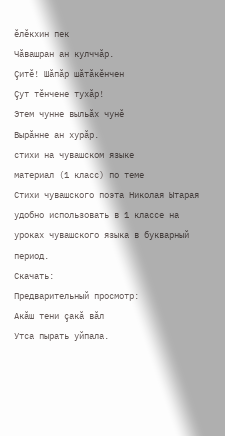ĕлĕкхин пек
Чăвашран ан кулччăр.
Çитĕ! Шăпăр шăтăкĕнчен
Çут тĕнчене тухăр!
Этем чунне выльăх чунĕ
Вырăнне ан хурăр.
стихи на чувашском языке
материал (1 класс) по теме
Стихи чувашского поэта Николая Ытарая удобно использовать в 1 классе на уроках чувашского языка в букварный период.
Скачать:
Предварительный просмотр:
Акăш тени çакă вăл
Утса пырать уйпала.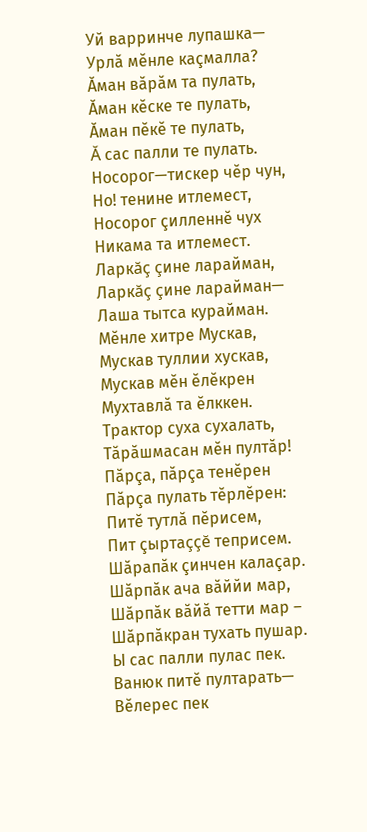Уй варринче лупашка—
Урлă мĕнле каçмалла?
Ăман вăрăм та пулать,
Ăман кĕске те пулать,
Ăман пĕкĕ те пулать,
Ă сас палли те пулать.
Носорог—тискер чĕр чун,
Но! тенине итлемест,
Носорог çилленнĕ чух
Никама та итлемест.
Ларкăç çине ларайман,
Ларкăç çине ларайман—
Лаша тытса курайман.
Мĕнле хитре Мускав,
Мускав туллии хускав,
Мускав мĕн ĕлĕкрен
Мухтавлă та ĕлккен.
Трактор суха сухалать,
Тăрăшмасан мĕн пултăр!
Пăрçа, пăрçа тенĕрен
Пăрçа пулать тĕрлĕрен:
Питĕ тутлă пĕрисем,
Пит çыртаççĕ теприсем.
Шăрапăк çинчен калаçар.
Шăрпăк ача вăййи мар,
Шăрпăк вăйă тетти мар –
Шăрпăкран тухать пушар.
Ы сас палли пулас пек.
Ванюк питĕ пултарать—
Вĕлерес пек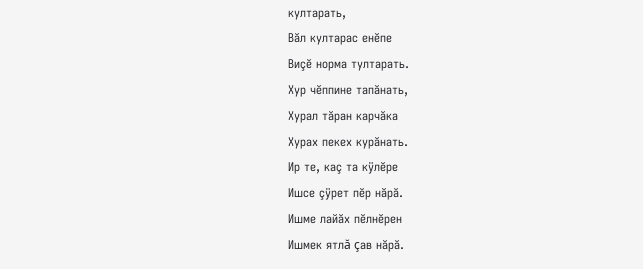култарать,
Вăл култарас енĕпе
Виçĕ норма тултарать.
Хур чĕппине тапăнать,
Хурал тăран карчăка
Хурах пекех курăнать.
Ир те, каç та кÿлĕре
Ишсе çÿрет пĕр нăрă.
Ишме лайăх пĕлнĕрен
Ишмек ятлă çав нăрă.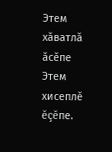Этем хăватлă ăсĕпе
Этем хисеплĕ ĕçĕпе.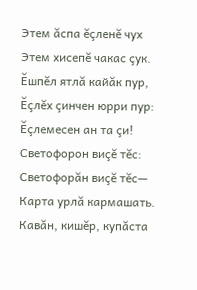Этем ăспа ĕçленĕ чух
Этем хисепĕ чакас çук.
Ĕшпĕл ятлă кайăк пур,
Ĕçлĕх çинчен юрри пур:
Ĕçлемесен ан та çи!
Светофорон виçĕ тĕс:
Светофорăн виçĕ тĕс—
Карта урлă кармашать.
Кавăн, кишĕр, купăста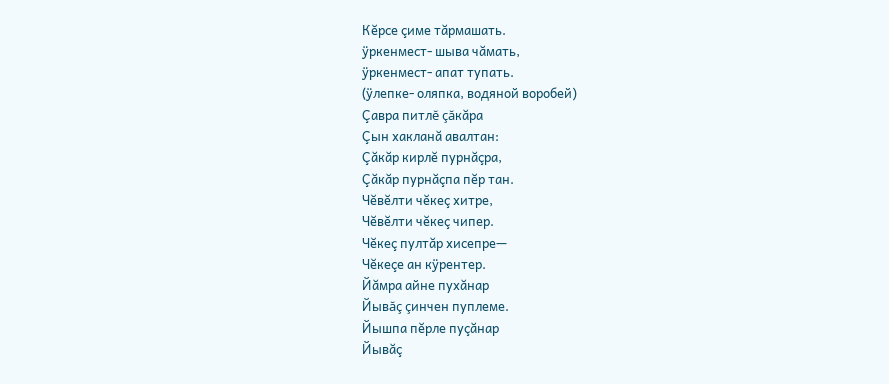Кĕрсе çиме тăрмашать.
ÿркенмест- шыва чăмать,
ÿркенмест- апат тупать.
(ÿлепке- оляпка, водяной воробей)
Çавра питлĕ çăкăра
Çын хакланă авалтан:
Çăкăр кирлĕ пурнăçра,
Çăкăр пурнăçпа пĕр тан.
Чĕвĕлти чĕкеç хитре,
Чĕвĕлти чĕкеç чипер.
Чĕкеç пултăр хисепре—
Чĕкеçе ан кÿрентер.
Йăмра айне пухăнар
Йывăç çинчен пуплеме.
Йышпа пĕрле пуçăнар
Йывăç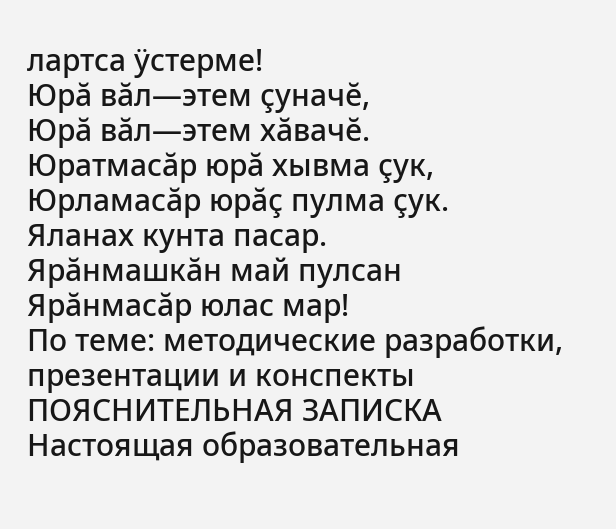лартса ÿстерме!
Юрă вăл—этем çуначĕ,
Юрă вăл—этем хăвачĕ.
Юратмасăр юрă хывма çук,
Юрламасăр юрăç пулма çук.
Яланах кунта пасар.
Ярăнмашкăн май пулсан
Ярăнмасăр юлас мар!
По теме: методические разработки, презентации и конспекты
ПОЯСНИТЕЛЬНАЯ ЗАПИСКА Настоящая образовательная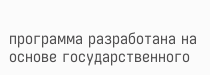программа разработана на основе государственного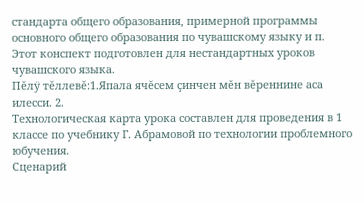стандарта общего образования, примерной программы основного общего образования по чувашскому языку и п.
Этот конспект подготовлен для нестандартных уроков чувашского языка.
Пĕлÿ тĕллевĕ:1.Япала ячĕсем çинчен мĕн вĕреннине аса илесси. 2.
Технологическая карта урока составлен для проведения в 1 классе по учебнику Г. Абрамовой по технологии проблемного юбучения.
Сценарий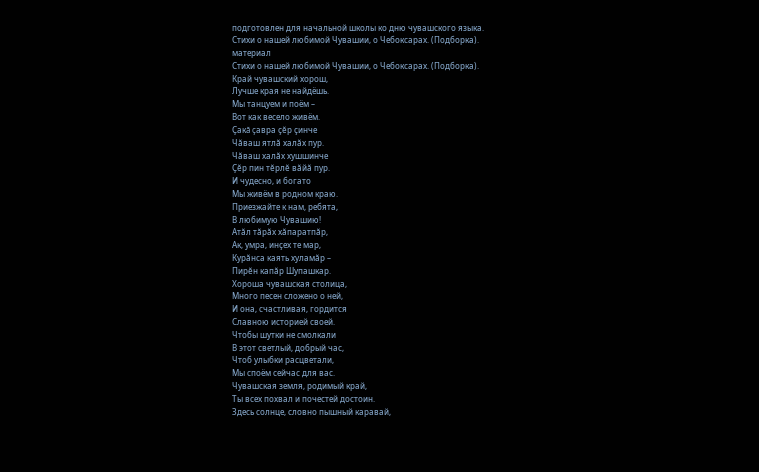подготовлен для начальной школы ко дню чувашского языка.
Стихи о нашей любимой Чувашии, о Чебоксарах. (Подборка).
материал
Стихи о нашей любимой Чувашии, о Чебоксарах. (Подборка).
Край чувашский хорош,
Лучше края не найдёшь.
Мы танцуем и поём –
Вот как весело живём.
Çакă çавра çĕр çинче
Чăваш ятлă халăх пур.
Чăваш халăх хушшинче
Çĕр пин тĕрлĕ вăйă пур.
И чудесно, и богато
Мы живём в родном краю.
Приезжайте к нам, ребята,
В любимую Чувашию!
Атăл тăрăх хăпаратпăр,
Ак, умра, инçех те мар,
Курăнса каять хуламăр –
Пирĕн капăр Шупашкар.
Хороша чувашская столица,
Много песен сложено о ней,
И она, счастливая, гордится
Славною историей своей.
Чтобы шутки не смолкали
В этот светлый, добрый час,
Чтоб улыбки расцветали,
Мы споём сейчас для вас.
Чувашская земля, родимый край,
Ты всех похвал и почестей достоин.
Здесь солнце, словно пышный каравай,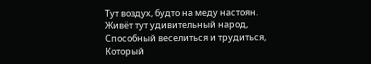Тут воздух, будто на меду настоян.
Живёт тут удивительный народ,
Способный веселиться и трудиться,
Который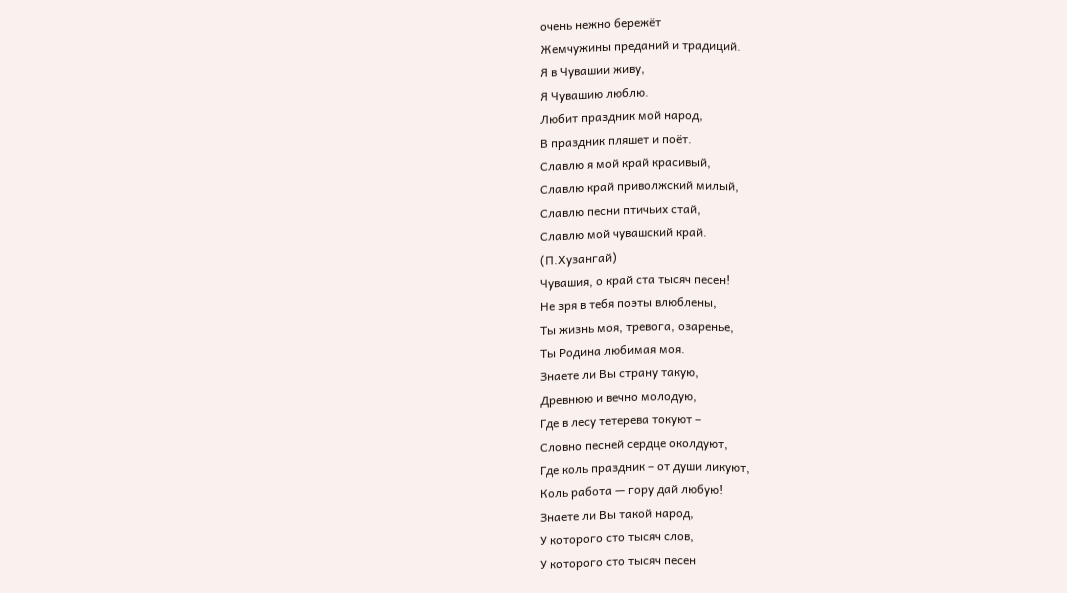очень нежно бережёт
Жемчужины преданий и традиций.
Я в Чувашии живу,
Я Чувашию люблю.
Любит праздник мой народ,
В праздник пляшет и поёт.
Славлю я мой край красивый,
Славлю край приволжский милый,
Славлю песни птичьих стай,
Славлю мой чувашский край.
(П.Хузангай)
Чувашия, о край ста тысяч песен!
Не зря в тебя поэты влюблены,
Ты жизнь моя, тревога, озаренье,
Ты Родина любимая моя.
Знаете ли Вы страну такую,
Древнюю и вечно молодую,
Где в лесу тетерева токуют –
Словно песней сердце околдуют,
Где коль праздник – от души ликуют,
Коль работа — гору дай любую!
Знаете ли Вы такой народ,
У которого сто тысяч слов,
У которого сто тысяч песен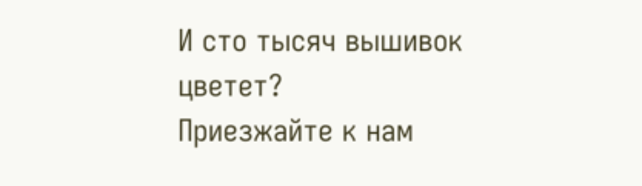И сто тысяч вышивок цветет?
Приезжайте к нам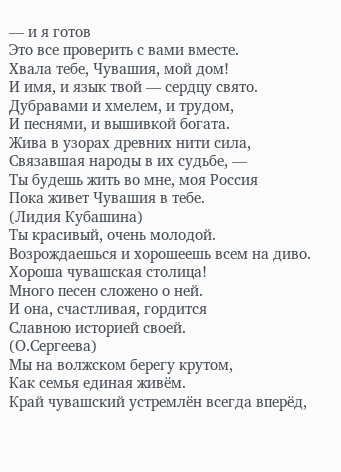— и я готов
Это все проверить с вами вместе.
Хвала тебе, Чувашия, мой дом!
И имя, и язык твой — сердцу свято.
Дубравами и хмелем, и трудом,
И песнями, и вышивкой богата.
Жива в узорах древних нити сила,
Связавшая народы в их судьбе, —
Ты будешь жить во мне, моя Россия
Пока живет Чувашия в тебе.
(Лидия Кубашина)
Ты красивый, очень молодой.
Возрождаешься и хорошеешь всем на диво.
Хороша чувашская столица!
Много песен сложено о ней.
И она, счастливая, гордится
Славною историей своей.
(О.Сергеева)
Мы на волжском берегу крутом,
Как семья единая живём.
Край чувашский устремлён всегда вперёд,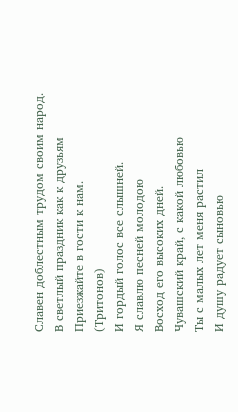Славен доблестным трудом своим народ.
В светлый праздник как к друзьям
Приезжайте в гости к нам.
(Тритонов)
И гордый голос все слышней.
Я славлю песней молодою
Восход его высоких дней.
Чувашский край, с какой любовью
Ты с малых лет меня растил
И душу радует сыновью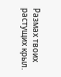Размах твоих растущих крыл.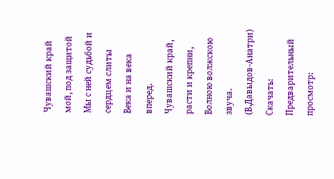Чувашский край мой, под защитой
Мы с ней судьбой и сердцем слиты
Века и на века вперед.
Чувашский край, расти и крепни,
Волною волжскою звуча.
(В.Давыдов-Анатри)
Скачать:
Предварительный просмотр: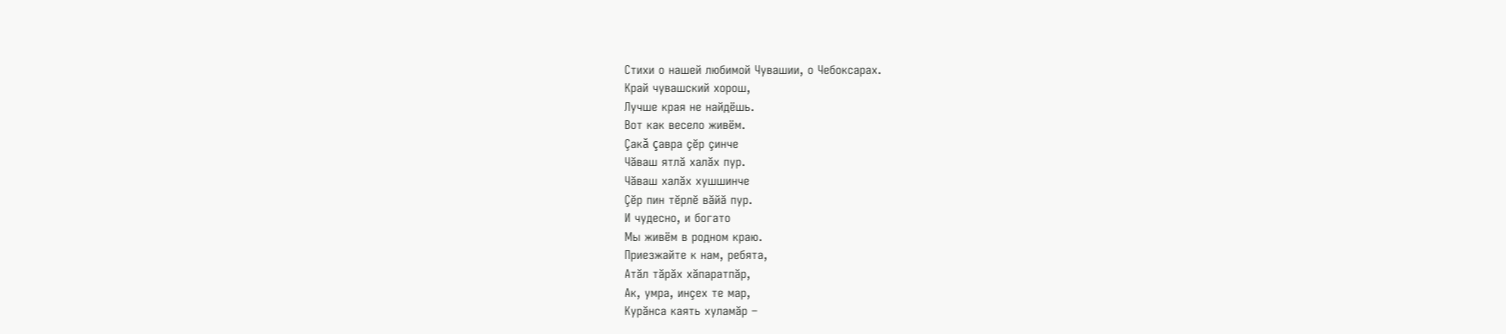Стихи о нашей любимой Чувашии, о Чебоксарах.
Край чувашский хорош,
Лучше края не найдёшь.
Вот как весело живём.
Çакă çавра çĕр çинче
Чăваш ятлă халăх пур.
Чăваш халăх хушшинче
Çĕр пин тĕрлĕ вăйă пур.
И чудесно, и богато
Мы живём в родном краю.
Приезжайте к нам, ребята,
Атăл тăрăх хăпаратпăр,
Ак, умра, инçех те мар,
Курăнса каять хуламăр –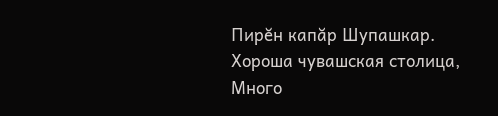Пирĕн капăр Шупашкар.
Хороша чувашская столица,
Много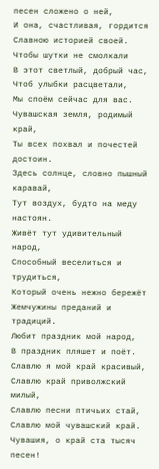песен сложено о ней,
И она, счастливая, гордится
Славною историей своей.
Чтобы шутки не смолкали
В этот светлый, добрый час,
Чтоб улыбки расцветали,
Мы споём сейчас для вас.
Чувашская земля, родимый край,
Ты всех похвал и почестей достоин.
Здесь солнце, словно пышный каравай,
Тут воздух, будто на меду настоян.
Живёт тут удивительный народ,
Способный веселиться и трудиться,
Который очень нежно бережёт
Жемчужины преданий и традиций.
Любит праздник мой народ,
В праздник пляшет и поёт.
Славлю я мой край красивый,
Славлю край приволжский милый,
Славлю песни птичьих стай,
Славлю мой чувашский край.
Чувашия, о край ста тысяч песен!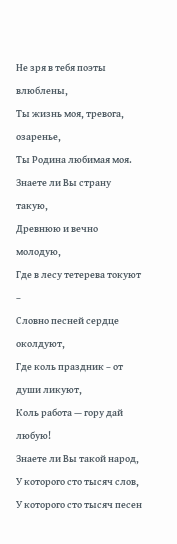Не зря в тебя поэты влюблены,
Ты жизнь моя, тревога, озаренье,
Ты Родина любимая моя.
Знаете ли Вы страну такую,
Древнюю и вечно молодую,
Где в лесу тетерева токуют –
Словно песней сердце околдуют,
Где коль праздник – от души ликуют,
Коль работа — гору дай любую!
Знаете ли Вы такой народ,
У которого сто тысяч слов,
У которого сто тысяч песен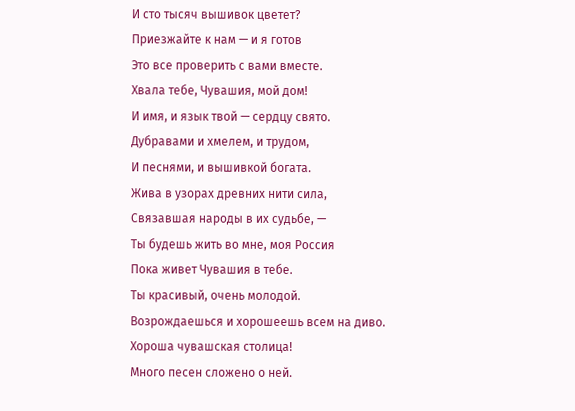И сто тысяч вышивок цветет?
Приезжайте к нам — и я готов
Это все проверить с вами вместе.
Хвала тебе, Чувашия, мой дом!
И имя, и язык твой — сердцу свято.
Дубравами и хмелем, и трудом,
И песнями, и вышивкой богата.
Жива в узорах древних нити сила,
Связавшая народы в их судьбе, —
Ты будешь жить во мне, моя Россия
Пока живет Чувашия в тебе.
Ты красивый, очень молодой.
Возрождаешься и хорошеешь всем на диво.
Хороша чувашская столица!
Много песен сложено о ней.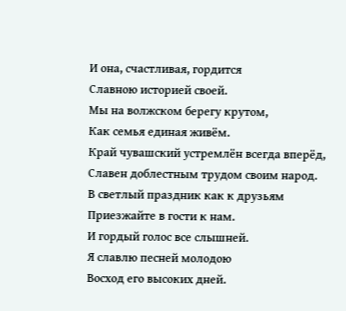И она, счастливая, гордится
Славною историей своей.
Мы на волжском берегу крутом,
Как семья единая живём.
Край чувашский устремлён всегда вперёд,
Славен доблестным трудом своим народ.
В светлый праздник как к друзьям
Приезжайте в гости к нам.
И гордый голос все слышней.
Я славлю песней молодою
Восход его высоких дней.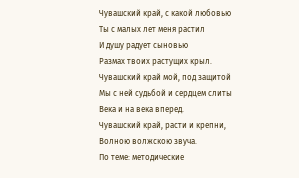Чувашский край, с какой любовью
Ты с малых лет меня растил
И душу радует сыновью
Размах твоих растущих крыл.
Чувашский край мой, под защитой
Мы с ней судьбой и сердцем слиты
Века и на века вперед.
Чувашский край, расти и крепни,
Волною волжскою звуча.
По теме: методические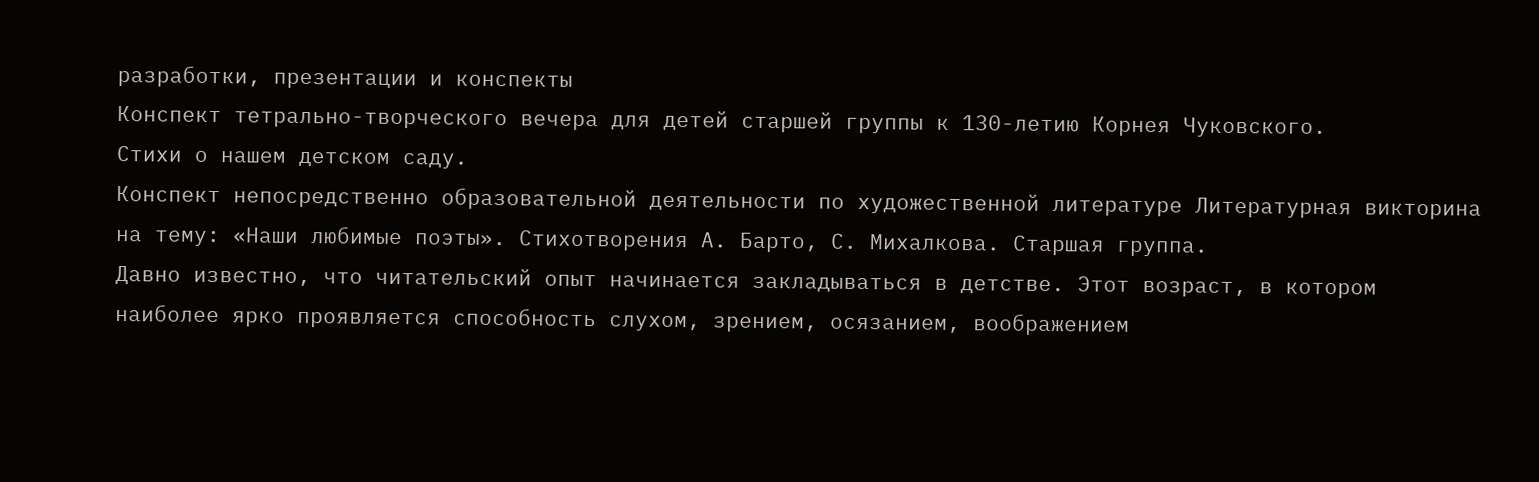разработки, презентации и конспекты
Конспект тетрально-творческого вечера для детей старшей группы к 130-летию Корнея Чуковского.
Стихи о нашем детском саду.
Конспект непосредственно образовательной деятельности по художественной литературе Литературная викторина на тему: «Наши любимые поэты». Стихотворения А. Барто, С. Михалкова. Старшая группа.
Давно известно, что читательский опыт начинается закладываться в детстве. Этот возраст, в котором наиболее ярко проявляется способность слухом, зрением, осязанием, воображением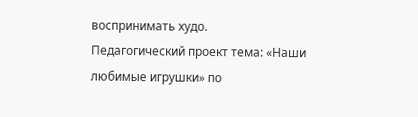воспринимать худо.
Педагогический проект тема: «Наши любимые игрушки» по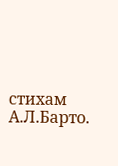стихам А.Л.Барто.